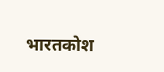भारतकोश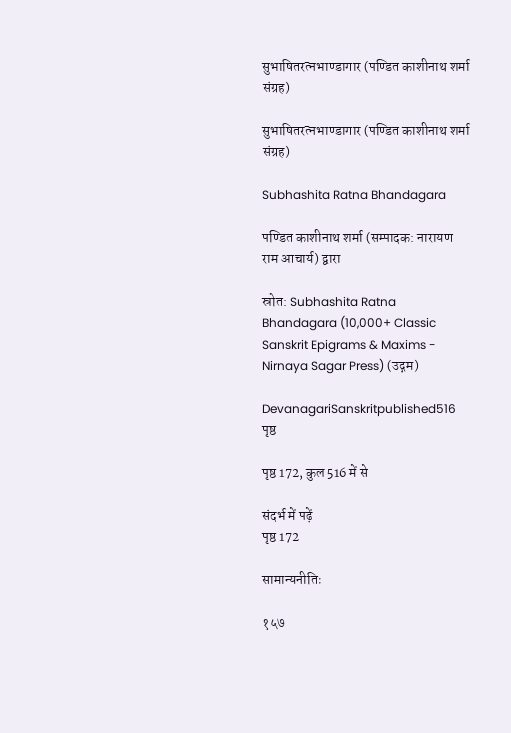सुभाषितरत्नभाण्डागार (पण्डित काशीनाथ शर्मा संग्रह)

सुभाषितरत्नभाण्डागार (पण्डित काशीनाथ शर्मा संग्रह)

Subhashita Ratna Bhandagara

पण्डित काशीनाथ शर्मा (सम्पादक: नारायण राम आचार्य) द्वारा

स्रोत: Subhashita Ratna Bhandagara (10,000+ Classic Sanskrit Epigrams & Maxims - Nirnaya Sagar Press) (उद्गम)

DevanagariSanskritpublished516 पृष्ठ

पृष्ठ 172, कुल 516 में से

संदर्भ में पढ़ें
पृष्ठ 172

सामान्यनीतिः

१५७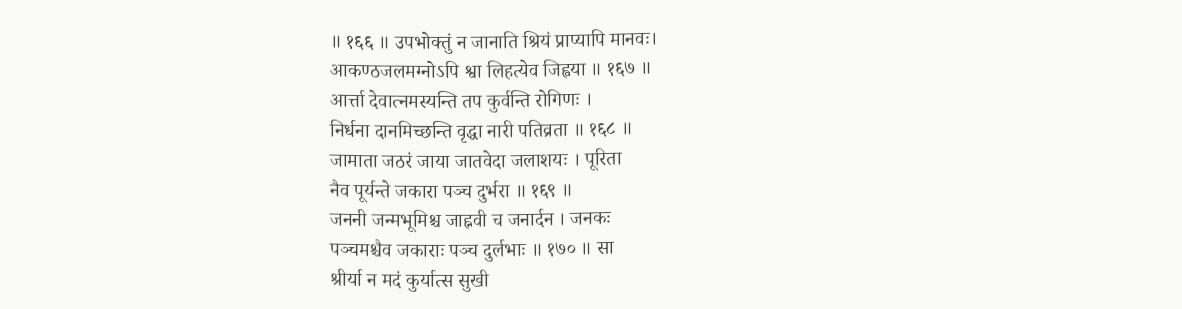॥ १६६ ॥ उपभोक्तुं न जानाति श्रियं प्राप्यापि मानवः।
आकण्ठजलमग्नोऽपि श्वा लिहत्येव जिह्वया ॥ १६७ ॥
आर्त्ता देवात्नमस्यन्ति तप कुर्वन्ति रोगिणः ।
निर्धना दानमिच्छन्ति वृद्धा नारी पतिव्रता ॥ १६८ ॥
जामाता जठरं जाया जातवेदा जलाशयः । पूरिता
नैव पूर्यन्ते जकारा पञ्च दुर्भरा ॥ १६९ ॥
जननी जन्मभूमिश्च जाह्नवी च जनार्दन । जनकः
पञ्चमश्चैव जकाराः पञ्च दुर्लभाः ॥ १७० ॥ सा
श्रीर्या न मदं कुर्यात्स सुखी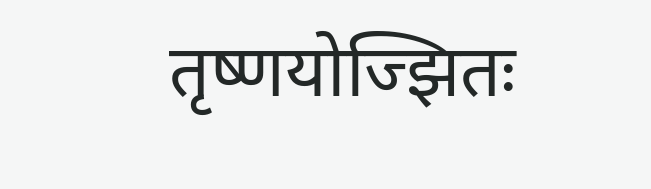तृष्णयोज्झितः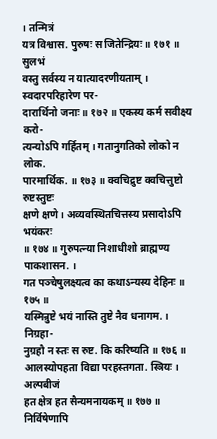। तन्मित्रं
यत्र विश्वास. पुरुषः स जितेन्द्रियः ॥ १७१ ॥ सुलभं
वस्तु सर्वस्य न यात्यादरणीयताम् । स्वदारपरिहारेण पर-
दारार्थिनो जनाः ॥ १७२ ॥ एकस्य कर्म सवीक्ष्य करो-
त्यन्योऽपि गर्हितम् । गतानुगतिको लोको न लोक.
पारमार्थिक. ॥ १७३ ॥ क्वचिद्रुष्ट क्वचित्तुष्टो रुष्टस्तुष्टः
क्षणे क्षणे । अव्यवस्थितचित्तस्य प्रसादोऽपि भयंकरः
॥ १७४ ॥ गुरुपत्न्या निशाधीशो ब्राह्मण्य पाकशासन. ।
गत पञ्चेषुलक्ष्यत्व का कथाऽन्यस्य देहिनः ॥ १७५ ॥
यस्मिन्रुष्टे भयं नास्ति तुष्टे नैव धनागम. । निग्रहा-
नुग्रहौ न स्तः स रुष्ट. कि करिष्यति ॥ १७६ ॥
आलस्योपहता विद्या परहस्तगता. स्त्रियः । अल्पबीजं
हत क्षेत्र हत सैन्यमनायकम् ॥ १७७ ॥ निर्विषेणापि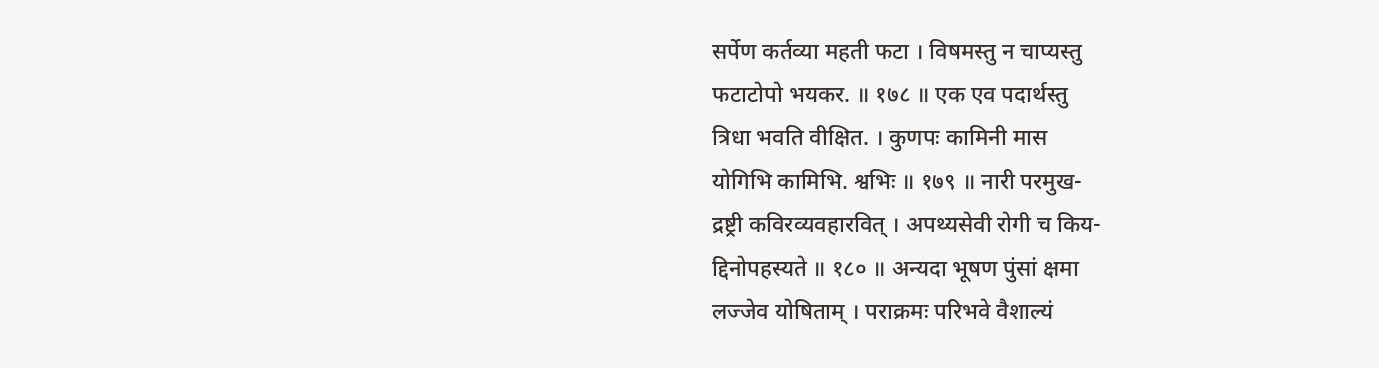सर्पेण कर्तव्या महती फटा । विषमस्तु न चाप्यस्तु
फटाटोपो भयकर. ॥ १७८ ॥ एक एव पदार्थस्तु
त्रिधा भवति वीक्षित. । कुणपः कामिनी मास
योगिभि कामिभि. श्वभिः ॥ १७९ ॥ नारी परमुख-
द्रष्ट्री कविरव्यवहारवित् । अपथ्यसेवी रोगी च किय-
द्दिनोपहस्यते ॥ १८० ॥ अन्यदा भूषण पुंसां क्षमा
लज्जेव योषिताम् । पराक्रमः परिभवे वैशाल्यं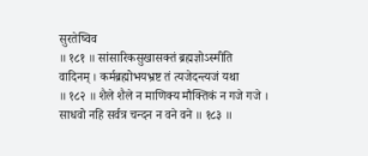सुरतेष्विव
॥ १८१ ॥ सांसारिकसुखासक्तं ब्रह्मज्ञोऽस्मीति
वादिनम् । कर्मब्रह्मोभयभ्रष्ट तं त्यजेदन्त्यजं यथा
॥ १८२ ॥ शैले शैले न माणिक्य मौक्तिकं न गजे गजे ।
साधवो नहि सर्वत्र चन्दन न वने वने ॥ १८३ ॥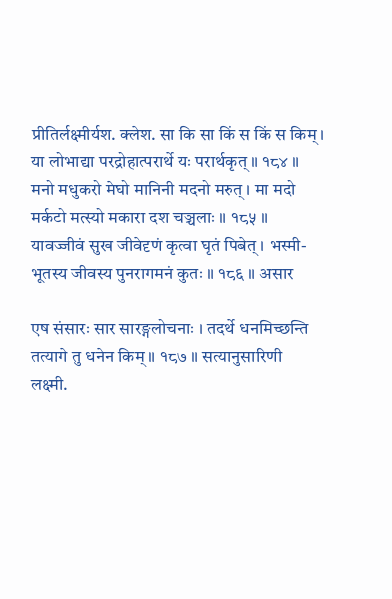प्रीतिर्लक्ष्मीर्यश. क्लेश. सा कि सा किं स किं स किम् ।
या लोभाद्या परद्रोहात्परार्थे यः परार्थकृत् ॥ १८४ ॥
मनो मधुकरो मेघो मानिनी मदनो मरुत् । मा मदो
मर्कटो मत्स्यो मकारा दश चञ्चलाः ॥ १८५ ॥
यावज्जीवं सुख जीवेदृणं कृत्वा घृतं पिबेत् । भस्मी-
भूतस्य जीवस्य पुनरागमनं कुतः ॥ १८६ ॥ असार

एष संसारः सार सारङ्गलोचनाः । तदर्थे धनमिच्छन्ति
तत्यागे तु धनेन किम् ॥ १८७ ॥ सत्यानुसारिणी
लक्ष्मी.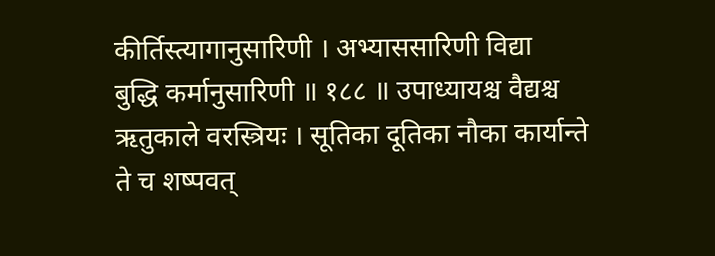कीर्तिस्त्यागानुसारिणी । अभ्याससारिणी विद्या
बुद्धि कर्मानुसारिणी ॥ १८८ ॥ उपाध्यायश्च वैद्यश्च
ऋतुकाले वरस्त्रियः । सूतिका दूतिका नौका कार्यान्ते
ते च शष्पवत्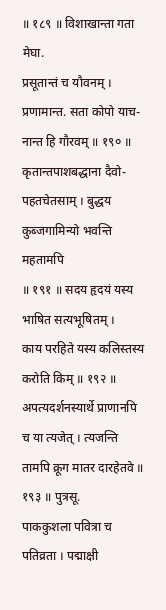॥ १८९ ॥ विशाखान्ता गता मेघा.
प्रसूतान्तं च यौवनम् । प्रणामान्त. सता कोपो याच-
नान्त हि गौरवम् ॥ १९० ॥ कृतान्तपाशबद्धाना दैवो-
पहतचेतसाम् । बुद्धय कुब्जगामिन्यो भवन्ति महतामपि
॥ १९१ ॥ सदय हृदयं यस्य भाषित सत्यभूषितम् ।
काय परहिते यस्य कलिस्तस्य करोति किम् ॥ १९२ ॥
अपत्यदर्शनस्यार्थे प्राणानपि च या त्यजेत् । त्यजन्ति
तामपि क्रूग मातर दारहेतवे ॥ १९३ ॥ पुत्रसू.
पाककुशला पवित्रा च पतिव्रता । पद्माक्षी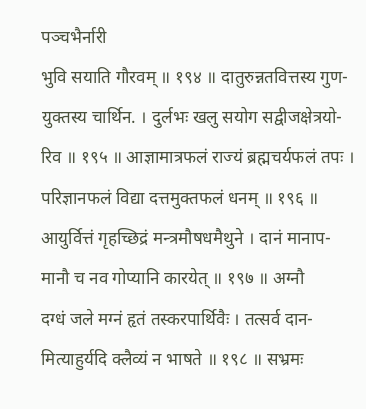पञ्चभैर्नारी
भुवि सयाति गौरवम् ॥ १९४ ॥ दातुरुन्नतवित्तस्य गुण-
युक्तस्य चार्थिन. । दुर्लभः खलु सयोग सद्वीजक्षेत्रयो-
रिव ॥ १९५ ॥ आज्ञामात्रफलं राज्यं ब्रह्मचर्यफलं तपः ।
परिज्ञानफलं विद्या दत्तमुक्तफलं धनम् ॥ १९६ ॥
आयुर्वित्तं गृहच्छिद्रं मन्त्रमौषधमैथुने । दानं मानाप-
मानौ च नव गोप्यानि कारयेत् ॥ १९७ ॥ अग्नौ
दग्धं जले मग्नं हृतं तस्करपार्थिवैः । तत्सर्व दान-
मित्याहुर्यदि क्लैव्यं न भाषते ॥ १९८ ॥ सभ्रमः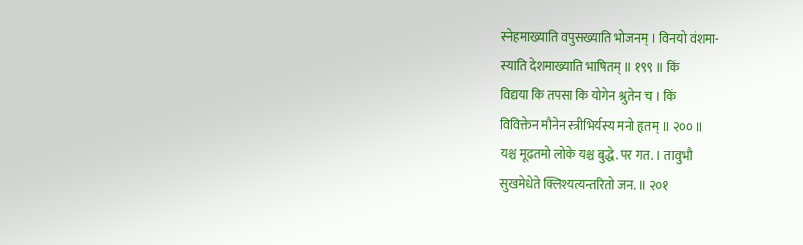स्नेहमाख्याति वपुसख्याति भोजनम् । विनयो वंशमा-
स्याति देशमाख्याति भाषितम् ॥ १९९ ॥ किं
विद्यया कि तपसा कि योगेन श्रुतेन च । किं
विविक्तेन मौनेन स्त्रीभिर्यस्य मनो हृतम् ॥ २०० ॥
यश्च मूढतमो लोके यश्च बुद्धे. पर गत. । तावुभौ
सुखमेधेते क्लिश्यत्यन्तरितो जन. ॥ २०१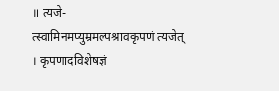॥ त्यजे-
त्स्वामिनमप्युम्रमल्पश्रावकृपणं त्यजेत् । कृपणादविशेषज्ञं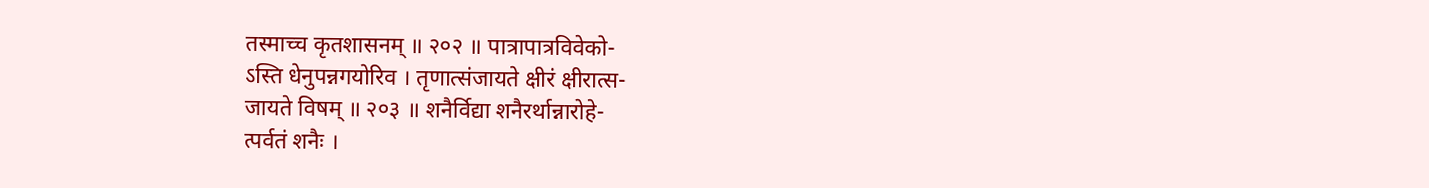तस्माच्च कृतशासनम् ॥ २०२ ॥ पात्रापात्रविवेको-
ऽस्ति धेनुपन्नगयोरिव । तृणात्संजायते क्षीरं क्षीरात्स-
जायते विषम् ॥ २०३ ॥ शनैर्विद्या शनैरर्थान्नारोहे-
त्पर्वतं शनैः ।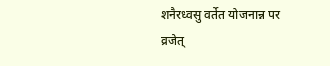शनैरध्वसु वर्तेत योजनान्न पर व्रजेत्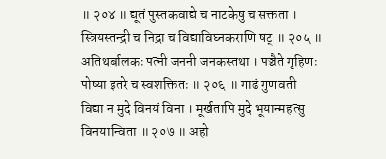॥ २०४ ॥ द्यूतं पुस्तकवाद्ये च नाटकेषु च सक्तता ।
स्त्रियस्तन्द्री च निद्रा च विद्याविघ्नकराणि षट् ॥ २०५ ॥
अतिथर्बालकः पत्नी जननी जनकस्तथा । पञ्चैते गृहिणः
पोष्या इतरे च स्वशक्तितः ॥ २०६ ॥ गाढं गुणवती
विद्या न मुदे विनयं विना । मूर्खतापि मुदे भूयान्महत्सु
विनयान्विता ॥ २०७ ॥ अहो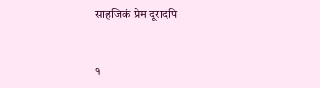साहजिकं प्रेम दूरादपि


१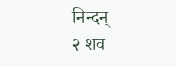निन्दन्
२ शव